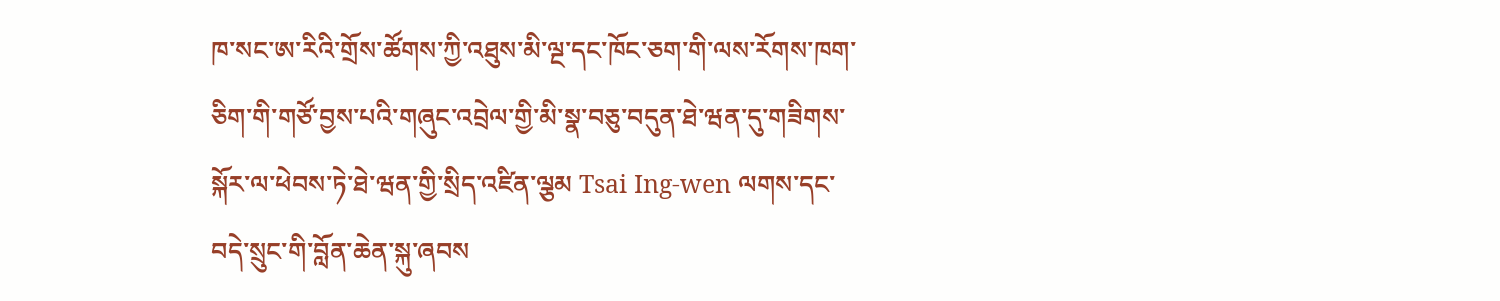ཁ་སང་ཨ་རིའི་གྲོས་ཚོགས་ཀྱི་འཐུས་མི་ལྔ་དང་ཁོང་ཅག་གི་ལས་རོགས་ཁག་ཅིག་གི་གཙོ་བྱས་པའི་གཞུང་འབྲེལ་གྱི་མི་སྣ་བཅུ་བདུན་ཐེ་ཝན་དུ་གཟིགས་སྐོར་ལ་ཕེབས་ཏེ་ཐེ་ཝན་གྱི་སྲིད་འཛིན་ལྕམ Tsai Ing-wen ལགས་དང་བདེ་སྲུང་གི་བློན་ཆེན་སྐུ་ཞབས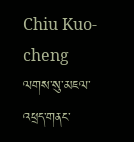Chiu Kuo-cheng ལགས་སུ་མཇལ་འཕྲད་གནང་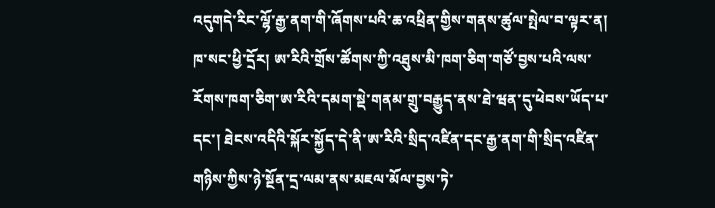འདུགདེ་རིང་ལྷོ་རྒྱ་ནག་གི་ཞོགས་པའི་ཆ་འཕྲིན་གྱིས་གནས་ཚུལ་སྤེལ་བ་ལྟར་ན། ཁ་སང་ཕྱི་དྲོར། ཨ་རིའི་གྲོས་ཚོགས་ཀྱི་འཐུས་མི་ཁག་ཅིག་གཙོ་བྱས་པའི་ལས་རོགས་ཁག་ཅིག་ཨ་རིའི་དམག་སྡེ་གནམ་གྲུ་བརྒྱུད་ནས་ཐེ་ཝན་དུ་ཕེབས་ཡོད་པ་དང་། ཐེངས་འདིའི་སྐོར་སྐྱོད་དེ་ནི་ཨ་རིའི་སྲིད་འཛིན་དང་རྒྱ་ནག་གི་སྲིད་འཛིན་གཉིས་ཀྱིས་ཉེ་སྔོན་དྲ་ལམ་ནས་མཇལ་མོལ་བྱས་ཏེ་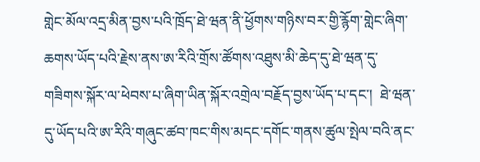གླེང་མོལ་འདྲ་མིན་བྱས་པའི་ཁྲོད་ཐེ་ཝན་ནི་ཕྱོགས་གཉིས་བར་གྱི་རྙོག་གླེང་ཞིག་ཆགས་ཡོད་པའི་རྗེས་ནས་ཨ་རིའི་གྲོས་ཚོགས་འཐུས་མི་ཆེད་དུ་ཐེ་ཝན་དུ་གཟིགས་སྐོར་ལ་ཕེབས་པ་ཞིག་ཡིན་སྐོར་འགྲེལ་བརྗོད་བྱས་ཡོད་པ་དང་།  ཐེ་ཝན་དུ་ཡོད་པའི་ཨ་རིའི་གཞུང་ཚབ་ཁང་གིས་མདང་དགོང་གནས་ཚུལ་སྤེལ་བའི་ནང་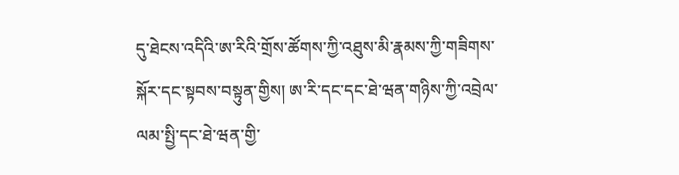དུ་ཐེངས་འདིའི་ཨ་རིའི་གྲོས་ཚོགས་ཀྱི་འཐུས་མི་རྣམས་ཀྱི་གཟིགས་སྐོར་དང་སྟབས་བསྟུན་གྱིས། ཨ་རི་དང་དང་ཐེ་ཝན་གཉིས་ཀྱི་འབྲེལ་ལམ་སྤྱི་དང་ཐེ་ཝན་གྱི་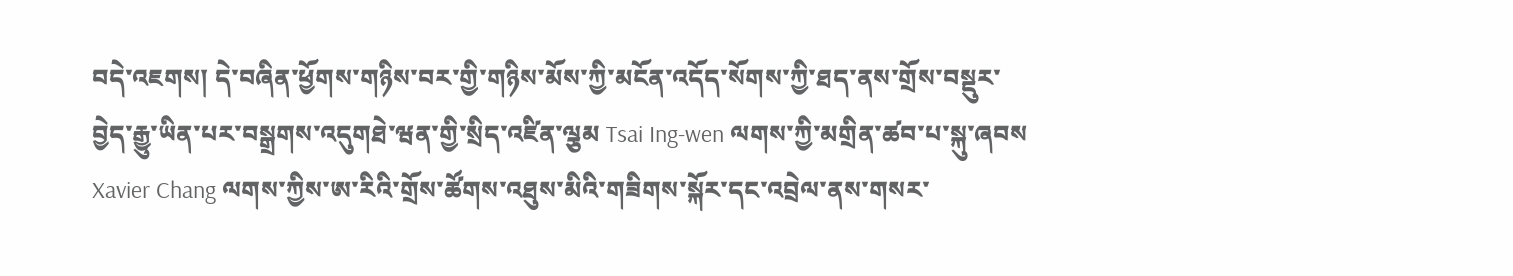བདེ་འཇགས། དེ་བཞིན་ཕྱོགས་གཉིས་བར་གྱི་གཉིས་མོས་ཀྱི་མངོན་འདོད་སོགས་ཀྱི་ཐད་ནས་གྲོས་བསྡུར་བྱེད་རྒྱུ་ཡིན་པར་བསྒྲགས་འདུགཐེ་ཝན་གྱི་སྲིད་འཛིན་ལྕམ Tsai Ing-wen ལགས་ཀྱི་མགྲིན་ཚབ་པ་སྐུ་ཞབས Xavier Chang ལགས་ཀྱིས་ཨ་རིའི་གྲོས་ཚོགས་འཐུས་མིའི་གཟིགས་སྐོར་དང་འབྲེལ་ནས་གསར་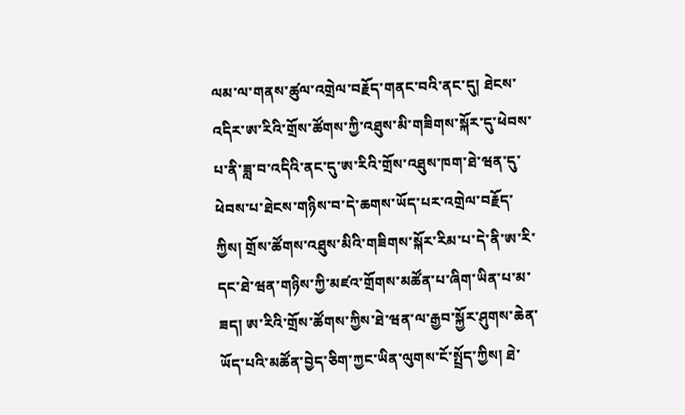ལམ་ལ་གནས་ཚུལ་འགྲེལ་བརྗོད་གནང་བའི་ནང་དུ། ཐེངས་འདིར་ཨ་རིའི་གྲོས་ཚོགས་ཀྱི་འཐུས་མི་གཟིགས་སྐོར་དུ་ཕེབས་པ་ནི་ཟླ་བ་འདིའི་ནང་དུ་ཨ་རིའི་གྲོས་འཐུས་ཁག་ཐེ་ཝན་དུ་ཕེབས་པ་ཐེངས་གཉིས་བ་དེ་ཆགས་ཡོད་པར་འགྲེལ་བརྗོད་ཀྱིས། གྲོས་ཚོགས་འཐུས་མིའི་གཟིགས་སྐོར་རིམ་པ་དེ་ནི་ཨ་རི་དང་ཐེ་ཝན་གཉིས་ཀྱི་མཛའ་གྲོགས་མཚོན་པ་ཞིག་ཡིན་པ་མ་ཟད། ཨ་རིའི་གྲོས་ཚོགས་ཀྱིས་ཐེ་ཝན་ལ་རྒྱབ་སྐྱོར་ཤུགས་ཆེན་ཡོད་པའི་མཚོན་བྱེད་ཅིག་ཀྱང་ཡིན་ལུགས་ངོ་སྤྲོད་ཀྱིས། ཐེ་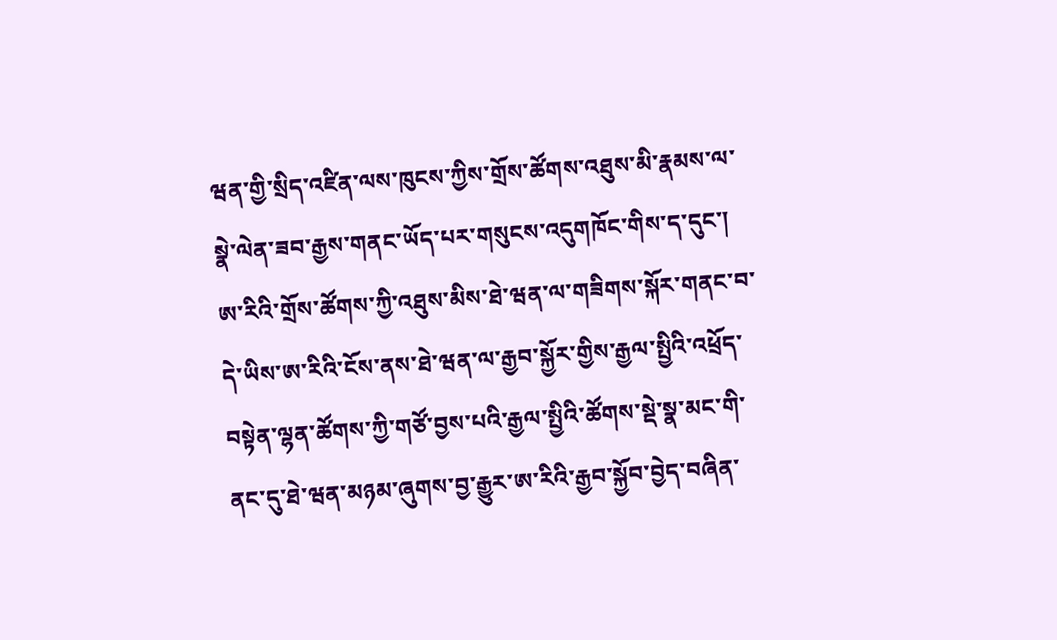ཝན་གྱི་སྲིད་འཛིན་ལས་ཁུངས་ཀྱིས་གྲོས་ཚོགས་འཐུས་མི་རྣམས་ལ་སྣེ་ལེན་ཟབ་རྒྱས་གནང་ཡོད་པར་གསུངས་འདུགཁོང་གིས་ད་དུང་། ཨ་རིའི་གྲོས་ཚོགས་ཀྱི་འཐུས་མིས་ཐེ་ཝན་ལ་གཟིགས་སྐོར་གནང་བ་དེ་ཡིས་ཨ་རིའི་ངོས་ནས་ཐེ་ཝན་ལ་རྒྱབ་སྐྱོར་གྱིས་རྒྱལ་སྤྱིའི་འཕྲོད་བསྟེན་ལྷན་ཚོགས་ཀྱི་གཙོ་བྱས་པའི་རྒྱལ་སྤྱིའི་ཚོགས་སྡེ་སྣ་མང་གི་ནང་དུ་ཐེ་ཝན་མཉམ་ཞུགས་བྱ་རྒྱུར་ཨ་རིའི་རྒྱབ་སྐྱོབ་བྱེད་བཞིན་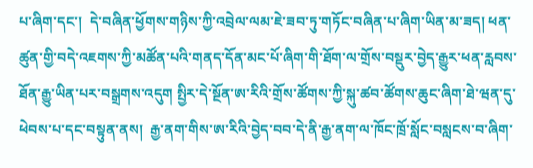པ་ཞིག་དང་།  དེ་བཞིན་ཕྱོགས་གཉིས་ཀྱི་འབྲེལ་ལམ་ཇེ་ཟབ་ཏུ་གཏོང་བཞིན་པ་ཞིག་ཡིན་མ་ཟད། ཕན་ཚུན་གྱི་བདེ་འཇགས་ཀྱི་མཚོན་པའི་གནད་དོན་མང་པོ་ཞིག་གི་ཐོག་ལ་གྲོས་བསྡུར་བྱེད་རྒྱུར་ཕན་རླབས་ཐོན་རྒྱུ་ཡིན་པར་བསྒྲགས་འདུག སྤྱིར་དེ་སྔོན་ཨ་རིའི་གྲོས་ཚོགས་ཀྱི་སྐུ་ཚབ་ཚོགས་ཆུང་ཞིག་ཐེ་ཝན་དུ་ཕེབས་པ་དང་བསྟུན་ནས།  རྒྱ་ནག་གིས་ཨ་རིའི་བྱེད་བབ་དེ་ནི་རྒྱ་ནག་ལ་ཁོང་ཁྲོ་སློང་བསླངས་བ་ཞིག་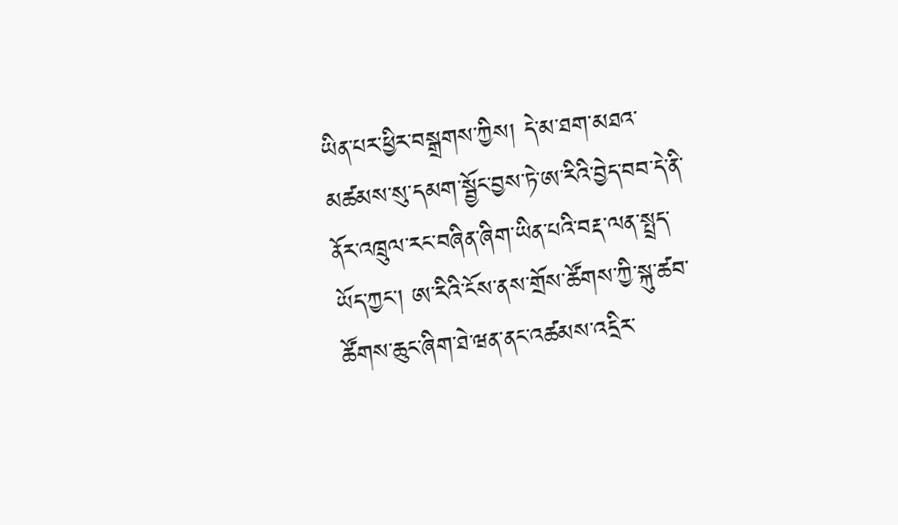ཡིན་པར་ཕྱིར་བསྒྲགས་ཀྱིས། དེ་མ་ཐག་མཐའ་མཚམས་སུ་དམག་སྦྱོང་བྱས་ཏེ་ཨ་རིའི་བྱེད་བབ་དེ་ནི་ནོར་འཁྲུལ་རང་བཞིན་ཞིག་ཡིན་པའི་བརྡ་ལན་སྤྲད་ཡོད་ཀྱང་། ཨ་རིའི་ངོས་ནས་གྲོས་ཚོགས་ཀྱི་སྐུ་ཚབ་ཚོགས་ཆུང་ཞིག་ཐེ་ཝན་ནང་འཚམས་འདྲིར་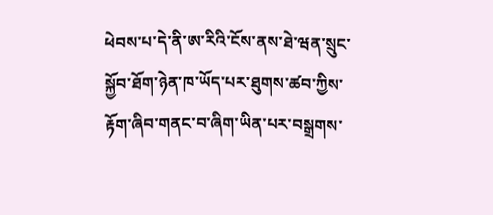ཕེབས་པ་དེ་ནི་ཨ་རིའི་ངོས་ནས་ཐེ་ཝན་སྲུང་སྐྱོབ་ཐོག་ཉེན་ཁ་ཡོད་པར་ཐུགས་ཚབ་ཀྱིས་རྟོག་ཞིབ་གནང་བ་ཞིག་ཡིན་པར་བསྒྲགས་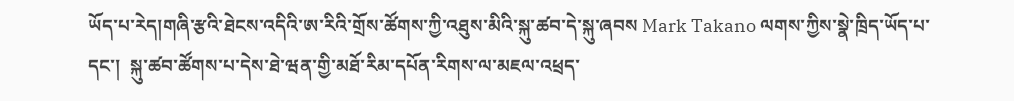ཡོད་པ་རེད།གཞི་རྩའི་ཐེངས་འདིའི་ཨ་རིའི་གྲོས་ཚོགས་ཀྱི་འཐུས་མིའི་སྐུ་ཚབ་དེ་སྐུ་ཞབས Mark Takano ལགས་ཀྱིས་སྣེ་ཁྲིད་ཡོད་པ་དང་།  སྐུ་ཚབ་ཚོགས་པ་དེས་ཐེ་ཝན་གྱི་མཐོ་རིམ་དཔོན་རིགས་ལ་མཇལ་འཕྲད་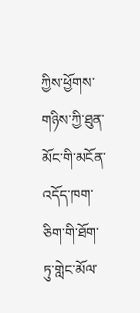ཀྱིས་ཕྱོགས་གཉིས་ཀྱི་ཐུན་མོང་གི་མངོན་འདོད་ཁག་ཅིག་གི་ཐོག་ཏུ་གླེང་མོལ་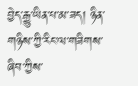བྱེད་རྒྱུ་ཡིན་པ་མ་ཟད། ཉིན་གཉིས་ཀྱི་རིང་ལ་གཟིགས་ཞིབ་ཀྱིས་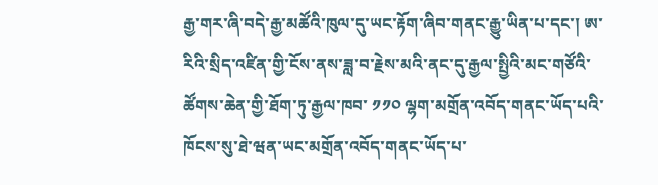རྒྱ་གར་ཞི་བདེ་རྒྱ་མཚོའི་ཁུལ་དུ་ཡང་རྟོག་ཞིབ་གནང་རྒྱུ་ཡིན་པ་དང་། ཨ་རིའི་སྲིད་འཛིན་གྱི་ངོས་ནས་ཟླ་བ་རྗེས་མའི་ནང་དུ་རྒྱལ་སྤྱིའི་མང་གཙོའི་ཚོགས་ཆེན་གྱི་ཐོག་ཏུ་རྒྱལ་ཁབ་ ༡༡༠ ལྷག་མགྲོན་འབོད་གནང་ཡོད་པའི་ཁོངས་སུ་ཐེ་ཝན་ཡང་མགྲོན་འབོད་གནང་ཡོད་པ་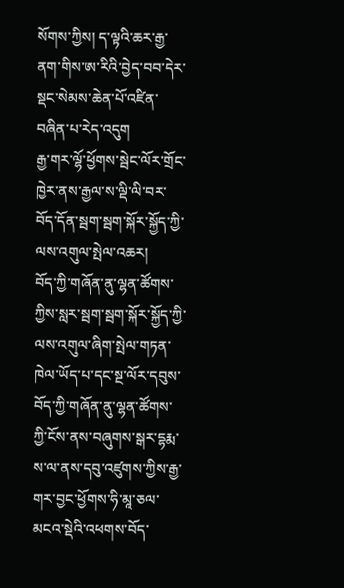སོགས་ཀྱིས། ད་ལྟའི་ཆར་རྒྱ་ནག་གིས་ཨ་རིའི་བྱེད་བབ་དེར་སྡང་སེམས་ཆེན་པོ་འཛིན་བཞིན་པ་རེད་འདུག
རྒྱ་གར་ལྷོ་ཕྱོགས་སྦེང་ལོར་གྲོང་ཁྱེར་ནས་རྒྱལ་ས་ལྡི་ལི་བར་བོད་དོན་སྦག་སྦག་སྐོར་སྐྱོད་ཀྱི་ལས་འགུལ་སྤེལ་འཆར།
བོད་ཀྱི་གཞོན་ནུ་ལྷན་ཚོགས་ཀྱིས་སླར་སྦག་སྦག་སྐོར་སྐྱོད་ཀྱི་ལས་འགུལ་ཞིག་སྤེལ་གཏན་ཁེལ་ཡོད་པ་དང་སྔ་ལོར་དབུས་བོད་ཀྱི་གཞོན་ནུ་ལྷན་ཚོགས་ཀྱི་ངོས་ནས་བཞུགས་སྒར་དྷརྨ་ས་ལ་ནས་དབུ་འཛུགས་ཀྱིས་རྒྱ་གར་བྱང་ཕྱོགས་ཧི་མཱ་ཅལ་མངའ་སྡེའི་འཕགས་བོད་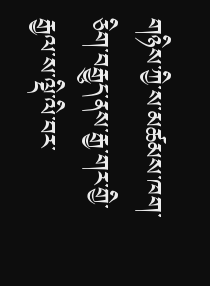གཉིས་ཀྱི་ས་མཚམས་ཁག་ཅིག་བརྒྱུད་ནས་རྒྱ་གར་གྱི་རྒྱལ་ས་ལྡི་ལི་བར་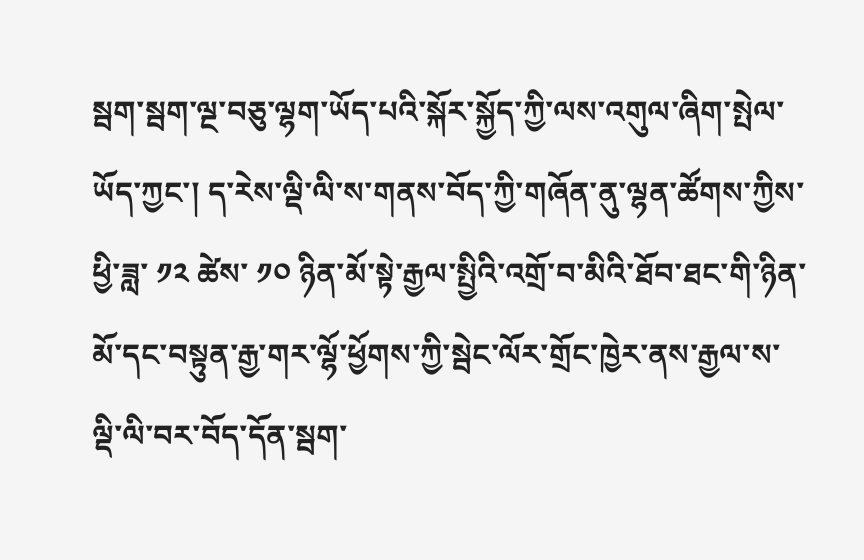སྦག་སྦག་ལྔ་བཅུ་ལྷག་ཡོད་པའི་སྐོར་སྐྱོད་ཀྱི་ལས་འགུལ་ཞིག་སྤེལ་ཡོད་ཀྱང་། ད་རེས་ལྡི་ལི་ས་གནས་བོད་ཀྱི་གཞོན་ནུ་ལྷན་ཚོགས་ཀྱིས་ཕྱི་ཟླ་ ༡༢ ཚེས་ ༡༠ ཉིན་མོ་སྟེ་རྒྱལ་སྤྱིའི་འགྲོ་བ་མིའི་ཐོབ་ཐང་གི་ཉིན་མོ་དང་བསྟུན་རྒྱ་གར་ལྷོ་ཕྱོགས་ཀྱི་སྦེང་ལོར་གྲོང་ཁྱེར་ནས་རྒྱལ་ས་ལྡི་ལི་བར་བོད་དོན་སྦག་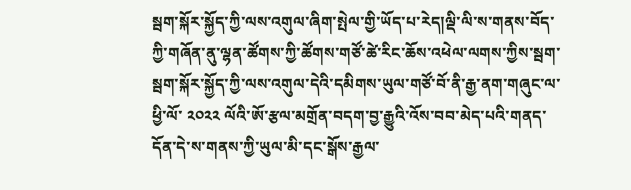སྦག་སྐོར་སྐྱོད་ཀྱི་ལས་འགུལ་ཞིག་སྤེལ་གྱི་ཡོད་པ་རེད།ལྡི་ལི་ས་གནས་བོད་ཀྱི་གཞོན་ནུ་ལྷན་ཚོགས་ཀྱི་ཚོགས་གཙོ་ཚེ་རིང་ཆོས་འཕེལ་ལགས་ཀྱིས་སྦག་སྦག་སྐོར་སྐྱོད་ཀྱི་ལས་འགུལ་དེའི་དམིགས་ཡུལ་གཙོ་བོ་ནི་རྒྱ་ནག་གཞུང་ལ་ཕྱི་ལོ་ ༢༠༢༢ ལོའི་ཨོ་རྩལ་མགྲོན་བདག་བྱ་རྒྱུའི་འོས་བབ་མེད་པའི་གནད་དོན་དེ་ས་གནས་ཀྱི་ཡུལ་མི་དང་སྒོས་རྒྱལ་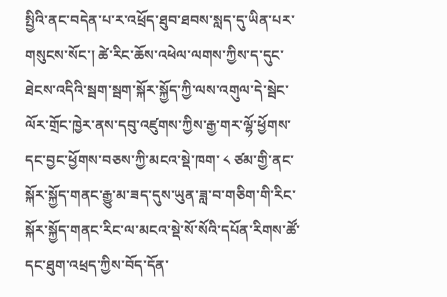སྤྱིའི་ནང་བདེན་པ་ར་འཕྲོད་ཐུབ་ཐབས་སླད་དུ་ཡིན་པར་གསུངས་སོང་། ཚེ་རིང་ཆོས་འཕེལ་ལགས་ཀྱིས་ད་དུང་ཐེངས་འདིའི་སྦག་སྦག་སྐོར་སྐྱོད་ཀྱི་ལས་འགུལ་དེ་སྦེང་ལོར་གྲོང་ཁྱེར་ནས་དབུ་འཛུགས་ཀྱིས་རྒྱ་གར་ལྷོ་ཕྱོགས་དང་བྱང་ཕྱོགས་བཅས་ཀྱི་མངའ་སྡེ་ཁག་ ༨ ཙམ་གྱི་ནང་སྐོར་སྐྱོད་གནང་རྒྱུ་མ་ཟད་དུས་ཡུན་ཟླ་བ་གཅིག་གི་རིང་སྐོར་སྐྱོད་གནང་རིང་ལ་མངའ་སྡེ་སོ་སོའི་དཔོན་རིགས་ཚོ་དང་ཐུག་འཕྲད་ཀྱིས་བོད་དོན་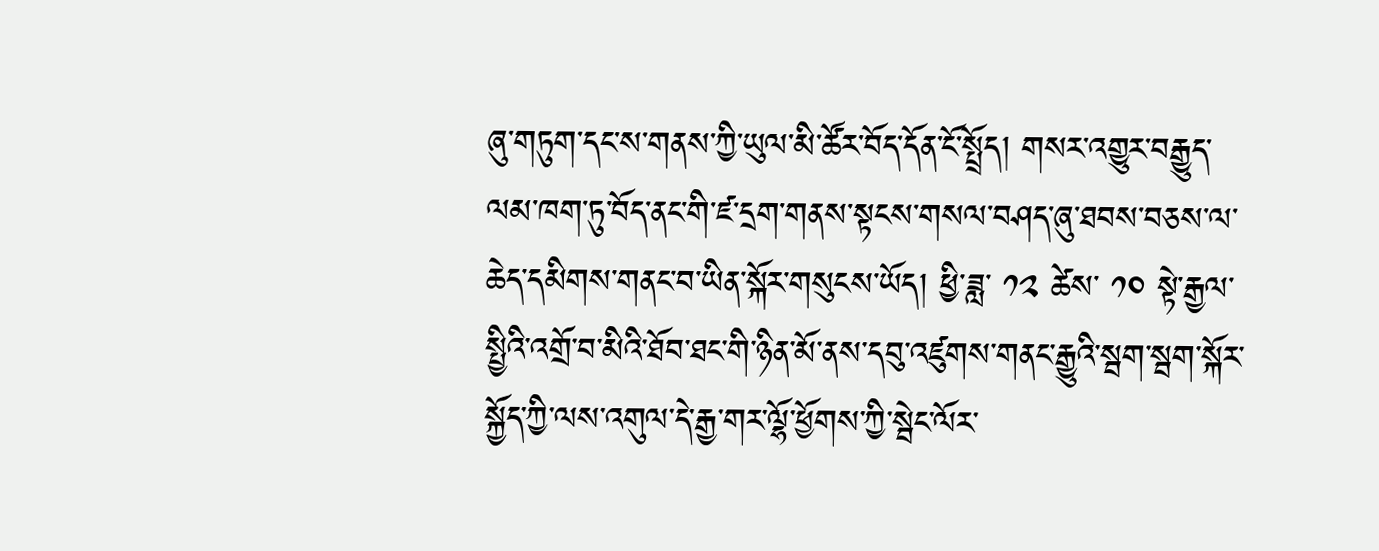ཞུ་གཏུག་དང་ས་གནས་ཀྱི་ཡུལ་མི་ཚོར་བོད་དོན་ངོ་སྤྲོད། གསར་འགྱུར་བརྒྱུད་ལམ་ཁག་ཏུ་བོད་ནང་གི་ཛ་དྲག་གནས་སྟངས་གསལ་བཤད་ཞུ་ཐབས་བཅས་ལ་ཆེད་དམིགས་གནང་བ་ཡིན་སྐོར་གསུངས་ཡོད། ཕྱི་ཟླ་ ༡༢ ཚེས་ ༡༠ སྟེ་རྒྱལ་སྤྱིའི་འགྲོ་བ་མིའི་ཐོབ་ཐང་གི་ཉིན་མོ་ནས་དབུ་འཛུགས་གནང་རྒྱུའི་སྦག་སྦག་སྐོར་སྐྱོད་ཀྱི་ལས་འགུལ་དེ་རྒྱ་གར་ལྷོ་ཕྱོགས་ཀྱི་སྦེང་ལོར་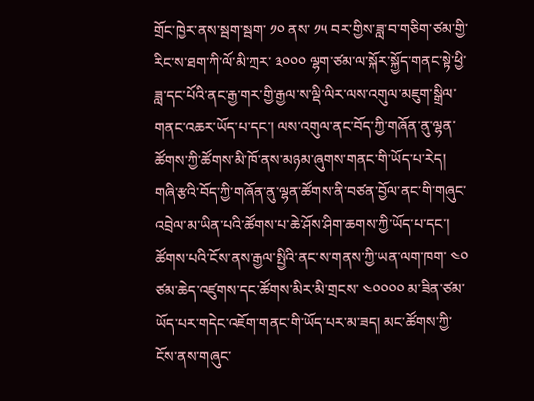གྲོང་ཁྱེར་ནས་སྦག་སྦག་ ༡༠ ནས་ ༡༥ བར་གྱིས་ཟླ་བ་གཅིག་ཙམ་གྱི་རིང་ས་ཐག་ཀི་ལོ་མི་ཀྲར་ ༣༠༠༠ ལྷག་ཙམ་ལ་སྐོར་སྐྱོད་གནང་སྟེ་ཕྱི་ཟླ་དང་པོའི་ནང་རྒྱ་གར་གྱི་རྒྱལ་ས་ལྡི་ལིར་ལས་འགུལ་མཇུག་སྒྲིལ་གནང་འཆར་ཡོད་པ་དང་། ལས་འགུལ་ནང་བོད་ཀྱི་གཞོན་ནུ་ལྷན་ཚོགས་ཀྱི་ཚོགས་མི་ཁོ་ནས་མཉམ་ཞུགས་གནང་གི་ཡོད་པ་རེད། གཞི་རྩའི་བོད་ཀྱི་གཞོན་ནུ་ལྷན་ཚོགས་ནི་བཙན་བྱོལ་ནང་གི་གཞུང་འབྲེལ་མ་ཡིན་པའི་ཚོགས་པ་ཆེ་ཤོས་ཤིག་ཆགས་ཀྱི་ཡོད་པ་དང་། ཚོགས་པའི་ངོས་ནས་རྒྱལ་སྤྱིའི་ནང་ས་གནས་ཀྱི་ཡན་ལག་ཁག་ ༤༠ ཙམ་ཆེད་འཛུགས་དང་ཚོགས་མིར་མི་གྲངས་ ༤༠༠༠༠ མ་ཟིན་ཙམ་ཡོད་པར་གདེང་འཇོག་གནང་གི་ཡོད་པར་མ་ཟད། མང་ཚོགས་ཀྱི་ངོས་ནས་གཞུང་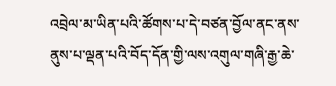འབྲེལ་མ་ཡིན་པའི་ཚོགས་པ་དེ་བཙན་བྱོལ་ནང་ནས་ནུས་པ་ལྡན་པའི་བོད་དོན་གྱི་ལས་འགུལ་གཞི་རྒྱ་ཆེ་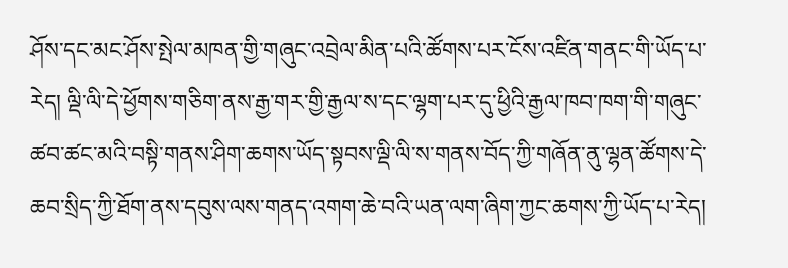ཤོས་དང་མང་ཤོས་སྤེལ་མཁན་གྱི་གཞུང་འབྲེལ་མིན་པའི་ཚོགས་པར་ངོས་འཛིན་གནང་གི་ཡོད་པ་རེད། ལྡི་ལི་དེ་ཕྱོགས་གཅིག་ནས་རྒྱ་གར་གྱི་རྒྱལ་ས་དང་ལྷག་པར་དུ་ཕྱིའི་རྒྱལ་ཁབ་ཁག་གི་གཞུང་ཚབ་ཚང་མའི་བསྟི་གནས་ཤིག་ཆགས་ཡོད་སྟབས་ལྡི་ལི་ས་གནས་བོད་ཀྱི་གཞོན་ནུ་ལྷན་ཚོགས་དེ་ཆབ་སྲིད་ཀྱི་ཐོག་ནས་དབུས་ལས་གནད་འགག་ཆེ་བའི་ཡན་ལག་ཞིག་ཀྱང་ཆགས་ཀྱི་ཡོད་པ་རེད།